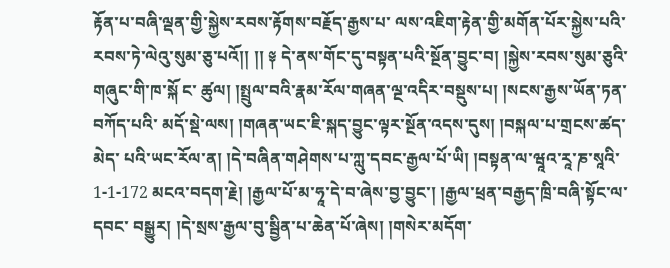རྟོན་པ་བཞི་ལྡན་གྱི་སྐྱེས་རབས་རྟོགས་བརྗོད་རྒྱས་པ་ ལས་འཇིག་རྟེན་གྱི་མགོན་པོར་སྐྱེས་པའི་རབས་ཏེ་ལེའུ་སུམ་ཅུ་པའོ།། །། ༈ དེ་ནས་གོང་དུ་བསྟན་པའི་སྔོན་བྱུང་བ། །སྐྱེས་རབས་སུམ་ཅུའི་གཞུང་གི་ཁ་སྐོ ང་ ཚུལ། །སྤྲུལ་བའི་རྣམ་རོལ་གཞན་ལྔ་འདིར་བསྡུས་པ། །སངས་རྒྱས་ཡོན་ཏན་བཀོད་པའི་ མདོ་སྡེ་ལས། །གཞན་ཡང་ཇི་སྐད་བྱུང་ལྟར་སྔོན་འདས་དུས། །བསྐལ་པ་གྲངས་ཚད་མེད་ པའི་ཡང་རོལ་ན། །དེ་བཞིན་གཤེགས་པ་ཀླུ་དབང་རྒྱལ་པོ་ཡི། །བསྟན་ལ་ཝཱའ་རཱ་ཎ་སཱའི་ 1-1-172 མངའ་བདག་རྗེ། །རྒྱལ་པོ་མ་ཧཱ་དེ་བ་ཞེས་བྱ་བྱུང་། །རྒྱལ་ཕྲན་བརྒྱད་ཁྲི་བཞི་སྟོང་ལ་དབང་ བསྒྱུར། །དེ་སྲས་རྒྱལ་བུ་སྦྱིན་པ་ཆེན་པོ་ཞེས། །གསེར་མདོག་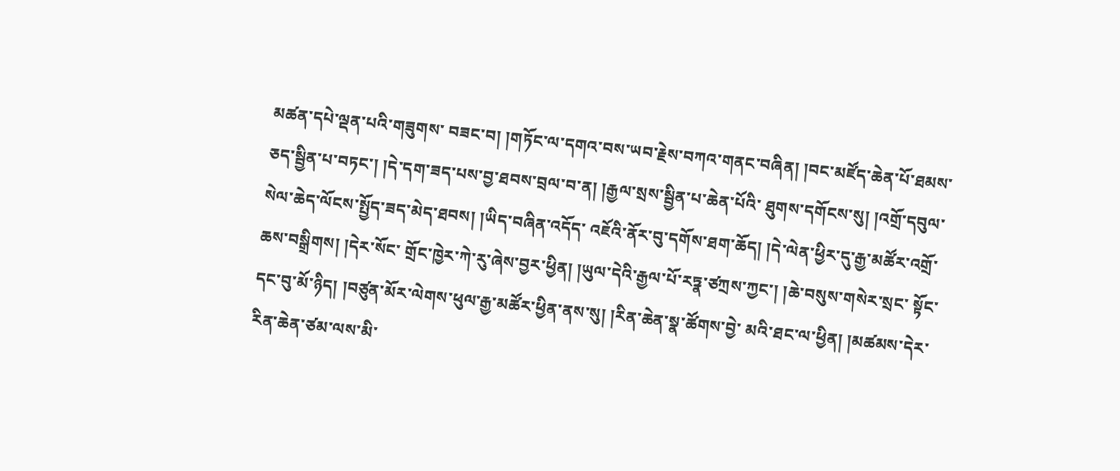མཚན་དཔེ་ལྡན་པའི་གཟུགས་ བཟང་བ། །གཏོང་ལ་དགའ་བས་ཡབ་རྗེས་བཀའ་གནང་བཞིན། །བང་མཛོད་ཆེན་པོ་ཐམས་ ཅད་སྦྱིན་པ་བཏང་། །དེ་དག་ཟད་པས་བྱ་ཐབས་བྲལ་བ་ན། །རྒྱལ་སྲས་སྦྱིན་པ་ཆེན་པོའི་ ཐུགས་དགོངས་སུ། །འགྲོ་དབུལ་སེལ་ཆེད་ལོངས་སྤྱོད་ཟད་མེད་ཐབས། །ཡིད་བཞིན་འདོད་ འཇོའི་ནོར་བུ་དགོས་ཐག་ཆོད། །དེ་ལེན་ཕྱིར་དུ་རྒྱ་མཚོར་འགྲོ་ཆས་བསྒྲིགས། །དེར་སོང་ གྲོང་ཁྱེར་ཀེ་རུ་ཞེས་བྱར་ཕྱིན། །ཡུལ་དེའི་རྒྱལ་པོ་རཏྣ་ཙཀྲས་ཀྱང་། །ཆེ་བསུས་གསེར་སྲང་ སྟོང་དང་བུ་མོ་ཉིད། །བཙུན་མོར་ལེགས་ཕུལ་རྒྱ་མཚོར་ཕྱིན་ནས་སུ། །རིན་ཆེན་སྣ་ཚོགས་བྱེ་ མའི་ཐང་ལ་ཕྱིན། །མཚམས་དེར་རིན་ཆེན་ཙམ་ལས་མི་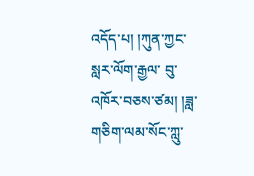འདོད་པ། །ཀུན་ཀྱང་སླར་ལོག་རྒྱལ་ བུ་འཁོར་བཅས་ཙམ། །ཟླ་གཅིག་ལམ་སོང་ཀླུ་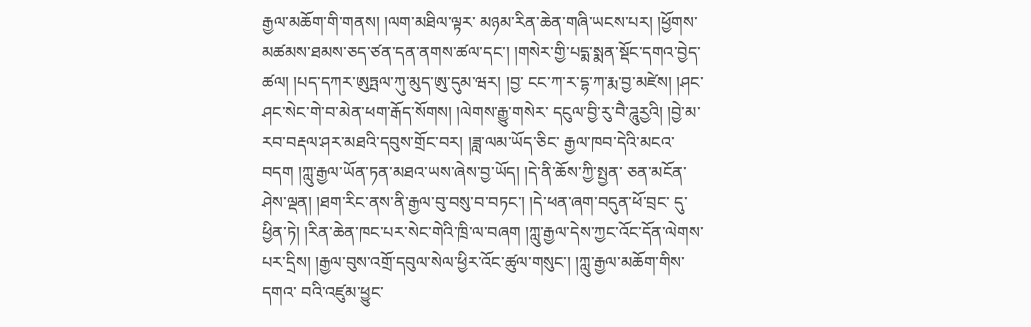རྒྱལ་མཆོག་གི་གནས། །ལག་མཐིལ་ལྟར་ མཉམ་རིན་ཆེན་གཞི་ཡངས་པར། །ཕྱོགས་མཚམས་ཐམས་ཅད་ཙན་དན་ནགས་ཚལ་དང་། །གསེར་གྱི་པདྨ་སྨན་སྡོང་དགའ་བྱེད་ཚལ། །པད་དཀར་ཨུཏྤལ་ཀུ་མུད་ཨུ་དུམ་ཝར། །བྱ་ ངང་ཀ་ར་དྷ་ཀ་རྨ་བྱ་མཛེས། །ཤང་ཤང་སེང་གེ་བ་མེན་ཕག་རྒོད་སོགས། །ལེགས་རྒྱུ་གསེར་ དངུལ་བྱི་རུ་བཻ་ཌཱུརྱའི། །བྱེ་མ་རབ་བརྡལ་ཤར་མཐའི་དབུས་གྲོང་བར། །ཟླ་ལམ་ཡོད་ཅིང་ རྒྱལ་ཁབ་དེའི་མངའ་བདག །ཀླུ་རྒྱལ་ཡོན་ཏན་མཐའ་ཡས་ཞེས་བྱ་ཡོད། །དེ་ནི་ཆོས་ཀྱི་སྤྱན་ ཅན་མངོན་ཤེས་ལྡན། །ཐག་རིང་ནས་ནི་རྒྱལ་བུ་བསུ་བ་བཏང་། །དེ་ཕན་ཞག་བདུན་ཕོ་བྲང་ དུ་ཕྱིན་ཏེ། །རིན་ཆེན་ཁང་པར་སེང་གེའི་ཁྲི་ལ་བཞག །ཀླུ་རྒྱལ་དེས་ཀྱང་འོང་དོན་ལེགས་ པར་དྲིས། །རྒྱལ་བུས་འགྲོ་དབུལ་སེལ་ཕྱིར་འོང་ཚུལ་གསུང་། །ཀླུ་རྒྱལ་མཆོག་གིས་དགའ་ བའི་འཛུམ་ཕྱུང་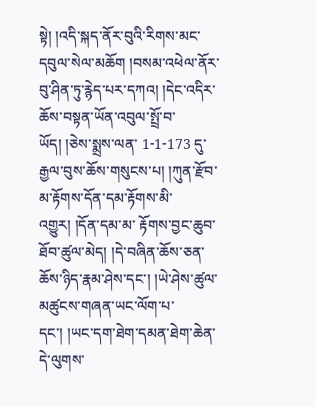སྟེ། །འདི་སྐད་ནོར་བུའི་རིགས་མང་དབུལ་སེལ་མཆོག །བསམ་འཕེལ་ནོར་ བུ་ཤིན་ཏུ་རྙེད་པར་དཀའ། །དེང་འདིར་ཆོས་བསྟན་ཡོན་འབུལ་སྤྲོ་བ་ཡོད། །ཅེས་སྨྲས་ལན་ 1-1-173 དུ་རྒྱལ་བུས་ཆོས་གསུངས་པ། །ཀུན་རྫོབ་མ་རྟོགས་དོན་དམ་རྟོགས་མི་འགྱུར། །དོན་དམ་མ་ རྟོགས་བྱང་ཆུབ་ཐོབ་ཚུལ་མེད། །དེ་བཞིན་ཆོས་ཅན་ཆོས་ཉིད་རྣམ་ཤེས་དང་། །ཡེ་ཤེས་ཚུལ་ མཚུངས་གཞན་ཡང་ལོག་པ་དང་། །ཡང་དག་ཐེག་དམན་ཐེག་ཆེན་དེ་ལུགས་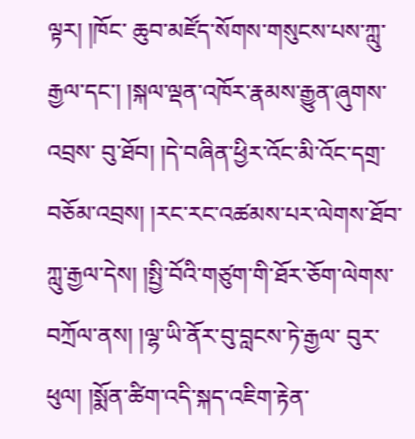ལྟར། །ཁོང་ ཆུབ་མཛོད་སོགས་གསུངས་པས་ཀླུ་རྒྱལ་དང་། །སྐལ་ལྡན་འཁོར་རྣམས་རྒྱུན་ཞུགས་འབྲས་ བུ་ཐོབ། །དེ་བཞིན་ཕྱིར་འོང་མི་འོང་དགྲ་བཅོམ་འབྲས། །རང་རང་འཚམས་པར་ལེགས་ཐོབ་ ཀླུ་རྒྱལ་དེས། །སྤྱི་བོའི་གཙུག་གི་ཐོར་ཅོག་ལེགས་བཀྲོལ་ནས། །ལྷ་ཡི་ནོར་བུ་བླངས་ཏེ་རྒྱལ་ བུར་ཕུལ། །སྨོན་ཚིག་འདི་སྐད་འཇིག་རྟེན་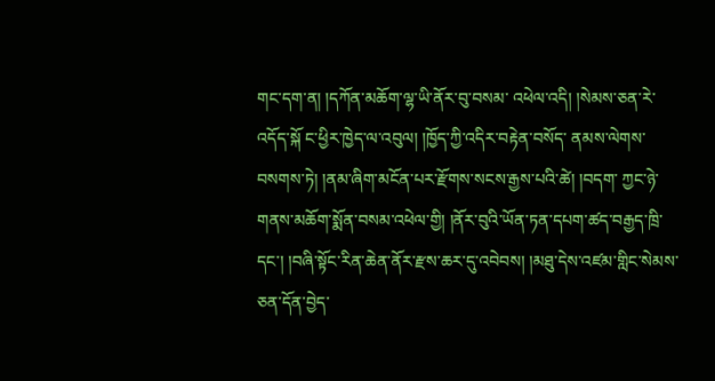གང་དག་ན། །དཀོན་མཆོག་ལྷ་ཡི་ནོར་བུ་བསམ་ འཕེལ་འདི། །སེམས་ཅན་རེ་འདོད་སྐོ ང་ཕྱིར་ཁྱེད་ལ་འབུལ། །ཁྱོད་ཀྱི་འདིར་བརྟེན་བསོད་ ནམས་ལེགས་བསགས་ཏེ། །ནམ་ཞིག་མངོན་པར་རྫོགས་སངས་རྒྱས་པའི་ཚེ། །བདག་ ཀྱང་ཉེ་གནས་མཆོག་སྨོན་བསམ་འཕེལ་གྱི། །ནོར་བུའི་ཡོན་ཏན་དཔག་ཚད་བརྒྱད་ཁྲི་དང་། །བཞི་སྟོང་རིན་ཆེན་ནོར་རྫས་ཆར་དུ་འབེབས། །མཐུ་དེས་འཛམ་གླིང་སེམས་ཅན་དོན་བྱེད་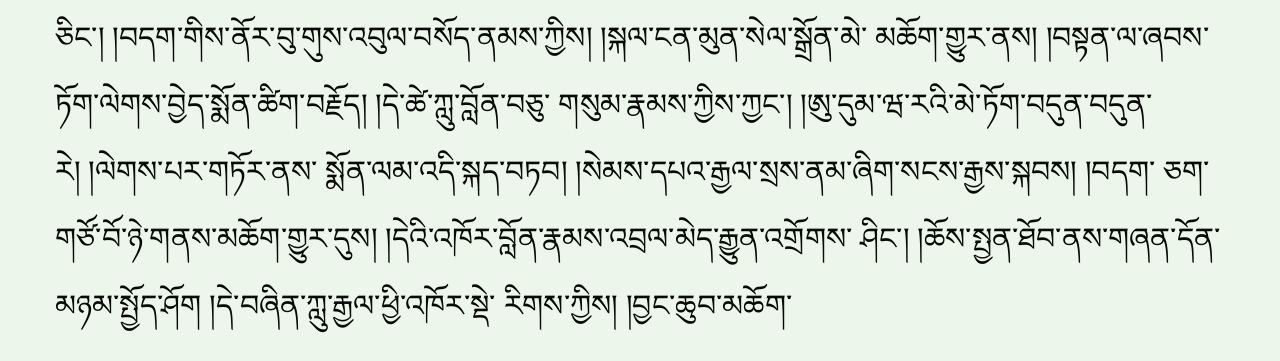ཅིང་། །བདག་གིས་ནོར་བུ་གུས་འབུལ་བསོད་ནམས་ཀྱིས། །སྐལ་ངན་མུན་སེལ་སྒྲོན་མེ་ མཆོག་གྱུར་ནས། །བསྟན་ལ་ཞབས་ཏོག་ལེགས་བྱེད་སྨོན་ཚིག་བརྗོད། །དེ་ཚེ་ཀླུ་བློན་བཅུ་ གསུམ་རྣམས་ཀྱིས་ཀྱང་། །ཨུ་དུམ་ཝ་རའི་མེ་ཏོག་བདུན་བདུན་རེ། །ལེགས་པར་གཏོར་ནས་ སྨོན་ལམ་འདི་སྐད་བཏབ། །སེམས་དཔའ་རྒྱལ་སྲས་ནམ་ཞིག་སངས་རྒྱས་སྐབས། །བདག་ ཅག་གཙོ་བོ་ཉེ་གནས་མཆོག་གྱུར་དུས། །དེའི་འཁོར་བློན་རྣམས་འབྲལ་མེད་རྒྱུན་འགྲོགས་ ཤིང་། །ཆོས་སྤྱན་ཐོབ་ནས་གཞན་དོན་མཉམ་སྤྱོད་ཤོག །དེ་བཞིན་ཀླུ་རྒྱལ་ཕྱི་འཁོར་སྡེ་ རིགས་ཀྱིས། །བྱང་ཆུབ་མཆོག་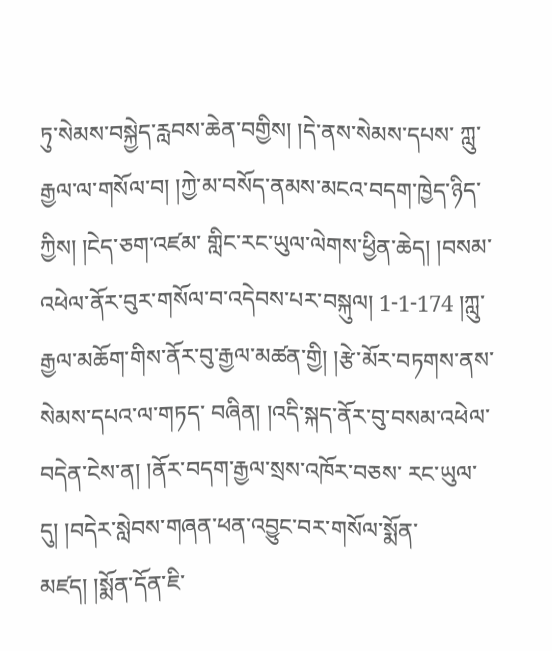ཏུ་སེམས་བསྐྱེད་རླབས་ཆེན་བགྱིས། །དེ་ནས་སེམས་དཔས་ ཀླུ་རྒྱལ་ལ་གསོལ་བ། །ཀྱེ་མ་བསོད་ནམས་མངའ་བདག་ཁྱེད་ཉིད་ཀྱིས། །ངེད་ཅག་འཛམ་ གླིང་རང་ཡུལ་ལེགས་ཕྱིན་ཆེད། །བསམ་འཕེལ་ནོར་བུར་གསོལ་བ་འདེབས་པར་བསྐུལ། 1-1-174 །ཀླུ་རྒྱལ་མཆོག་གིས་ནོར་བུ་རྒྱལ་མཚན་གྱི། །རྩེ་མོར་བཏགས་ནས་སེམས་དཔའ་ལ་གཏད་ བཞིན། །འདི་སྐད་ནོར་བུ་བསམ་འཕེལ་བདེན་ངེས་ན། །ནོར་བདག་རྒྱལ་སྲས་འཁོར་བཅས་ རང་ཡུལ་དུ། །བདེར་སླེབས་གཞན་ཕན་འབྱུང་བར་གསོལ་སྨོན་མཛད། །སྨོན་དོན་ཇི་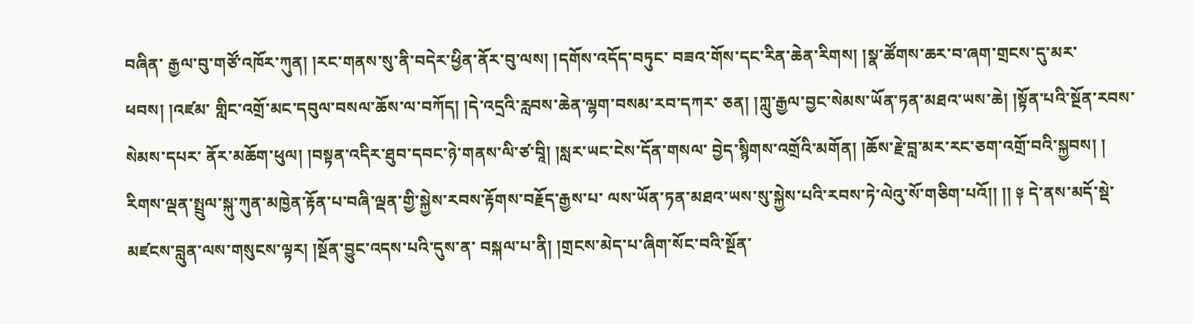བཞིན་ རྒྱལ་བུ་གཙོ་འཁོར་ཀུན། །རང་གནས་སུ་ནི་བདེར་ཕྱིན་ནོར་བུ་ལས། །དགོས་འདོད་བཏུང་ བཟའ་གོས་དང་རིན་ཆེན་རིགས། །སྣ་ཚོགས་ཆར་བ་ཞག་གྲངས་དུ་མར་ཕབས། །འཛམ་ གླིང་འགྲོ་མང་དབུལ་བསལ་ཆོས་ལ་བཀོད། །དེ་འདྲའི་རླབས་ཆེན་ལྷག་བསམ་རབ་དཀར་ ཅན། །ཀླུ་རྒྱལ་བྱང་སེམས་ཡོན་ཏན་མཐའ་ཡས་ཆེ། །སྟོན་པའི་སྔོན་རབས་སེམས་དཔར་ ནོར་མཆོག་ཕུལ། །བསྟན་འདིར་ཐུབ་དབང་ཉེ་གནས་ལི་ཙ་བཱི། །སླར་ཡང་ངེས་དོན་གསལ་ བྱེད་སྙིགས་འགྲོའི་མགོན། །ཆོས་རྗེ་བླ་མར་རང་ཅག་འགྲོ་བའི་སྐྱབས། ། རིགས་ལྡན་སྤྲུལ་སྐུ་ཀུན་མཁྱེན་རྟོན་པ་བཞི་ལྡན་གྱི་སྐྱེས་རབས་རྟོགས་བརྗོད་རྒྱས་པ་ ལས་ཡོན་ཏན་མཐའ་ཡས་སུ་སྐྱེས་པའི་རབས་ཏེ་ལེའུ་སོ་གཅིག་པའོ།། །། ༈ དེ་ནས་མདོ་སྡེ་མཛངས་བླུན་ལས་གསུངས་ལྟར། །སྔོན་བྱུང་འདས་པའི་དུས་ན་ བསྐལ་པ་ནི། །གྲངས་མེད་པ་ཞིག་སོང་བའི་སྔོན་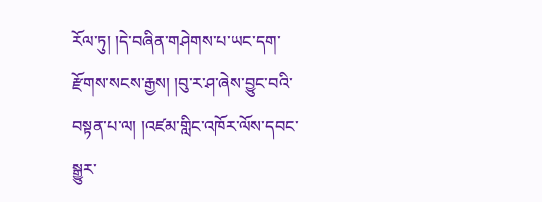རོལ་ཏུ། །དེ་བཞིན་གཤེགས་པ་ཡང་དག་ རྫོགས་སངས་རྒྱས། །བུ་ར་ཤ་ཞེས་བྱུང་བའི་བསྟན་པ་ལ། །འཛམ་གླིང་འཁོར་ལོས་དབང་ སྒྱུར་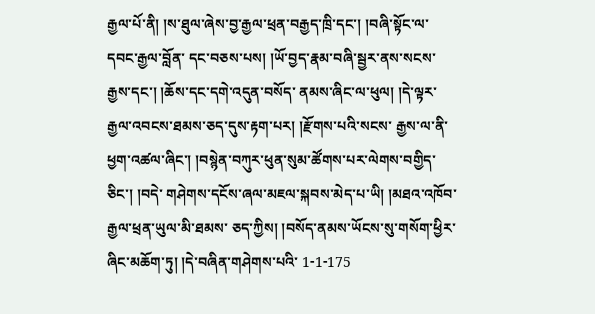རྒྱལ་པོ་ནི། །ས་ཐུལ་ཞེས་བྱ་རྒྱལ་ཕྲན་བརྒྱད་ཁྲི་དང་། །བཞི་སྟོང་ལ་དབང་རྒྱལ་བློན་ དང་བཅས་པས། །ཡོ་བྱད་རྣམ་བཞི་སྦྱར་ནས་སངས་རྒྱས་དང་། །ཆོས་དང་དགེ་འདུན་བསོད་ ནམས་ཞིང་ལ་ཕུལ། །དེ་ལྟར་རྒྱལ་འབངས་ཐམས་ཅད་དུས་རྟག་པར། །རྫོགས་པའི་སངས་ རྒྱས་ལ་ནི་ཕྱག་འཚལ་ཞིང་། །བསྙེན་བཀུར་ཕུན་སུམ་ཚོགས་པར་ལེགས་བགྱིད་ཅིང་། །བདེ་ གཤེགས་དངོས་ཞལ་མཇལ་སྐབས་མེད་པ་ཡི། །མཐའ་འཁོབ་རྒྱལ་ཕྲན་ཡུལ་མི་ཐམས་ ཅད་ཀྱིས། །བསོད་ནམས་ཡོངས་སུ་གསོག་ཕྱིར་ཞིང་མཆོག་ཏུ། །དེ་བཞིན་གཤེགས་པའི་ 1-1-175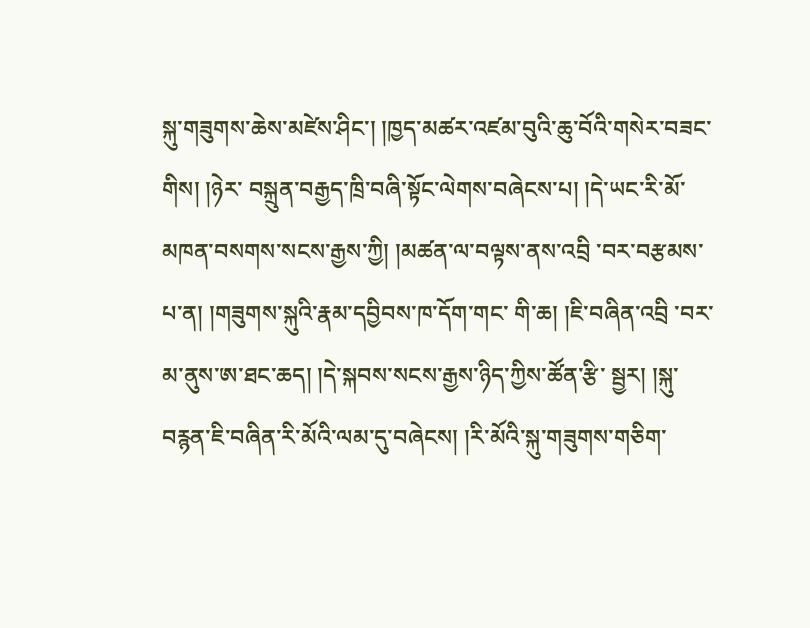སྐུ་གཟུགས་ཆེས་མཛེས་ཤིང་། །ཁྱད་མཚར་འཛམ་བུའི་ཆུ་བོའི་གསེར་བཟང་གིས། །ཉེར་ བསྐྲུན་བརྒྱད་ཁྲི་བཞི་སྟོང་ལེགས་བཞེངས་པ། །དེ་ཡང་རི་མོ་མཁན་བསགས་སངས་རྒྱས་ཀྱི། །མཚན་ལ་བལྟས་ནས་འབྲི ་བར་བརྩམས་པ་ན། །གཟུགས་སྐུའི་རྣམ་དབྱིབས་ཁ་དོག་གང་ གི་ཆ། །ཇི་བཞིན་འབྲི ་བར་མ་ནུས་ཨ་ཐང་ཆད། །དེ་སྐབས་སངས་རྒྱས་ཉིད་ཀྱིས་ཚོན་རྩི་ སྦྱར། །སྐུ་བརྙན་ཇི་བཞིན་རི་མོའི་ལམ་དུ་བཞེངས། །རི་མོའི་སྐུ་གཟུགས་གཅིག་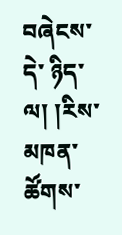བཞེངས་དེ་ ཉིད་ལ། །རིས་མཁན་ཚོགས་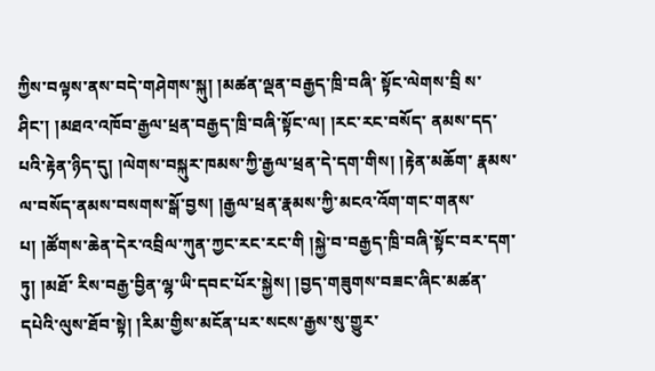ཀྱིས་བལྟས་ནས་བདེ་གཤེགས་སྐུ། །མཚན་ལྡན་བརྒྱད་ཁྲི་བཞི་ སྟོང་ལེགས་བྲི ས་ཤིང་། །མཐའ་འཁོབ་རྒྱལ་ཕྲན་བརྒྱད་ཁྲི་བཞི་སྟོང་ལ། །རང་རང་བསོད་ ནམས་དད་པའི་རྟེན་ཉིད་དུ། །ལེགས་བསྐུར་ཁམས་ཀྱི་རྒྱལ་ཕྲན་དེ་དག་གིས། །རྟེན་མཆོག་ རྣམས་ལ་བསོད་ནམས་བསགས་སྒོ་བྱས། །རྒྱལ་ཕྲན་རྣམས་ཀྱི་མངའ་འོག་གང་གནས་པ། །ཚོགས་ཆེན་དེར་འབྲིལ་ཀུན་ཀྱང་རང་རང་གི །སྐྱེ་བ་བརྒྱད་ཁྲི་བཞི་སྟོང་བར་དག་ཏུ། །མཐོ་ རིས་བརྒྱ་བྱིན་ལྷ་ཡི་དབང་པོར་སྐྱེས། །བྱད་གཟུགས་བཟང་ཞིང་མཚན་དཔེའི་ལུས་ཐོབ་སྟེ། །རིམ་གྱིས་མངོན་པར་སངས་རྒྱས་སུ་གྱུར་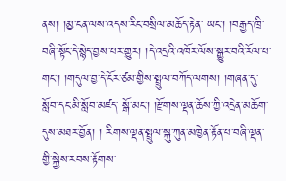ནས། །མྱ་ངན་ལས་འདས་རིང་བསྲིལ་མཆོད་རྟེན་ ཡང་། །བརྒྱད་ཁྲི་བཞི་སྟོང་དེ་སྙེད་བྱས་པར་གྱུར། །དེ་འདྲའི་འཁོར་ལོས་སྒྱུར་བའི་རོལ་པ་ གང་། །གདུལ་བྱ་དེ་ངོར་ཙམ་གྱིས་སྤྲུལ་བཀོད་ལགས། །གཞན་དུ་སློབ་དང་མི་སློབ་མཛད་ སྒོ་མང་། །རྫོགས་ལྡན་ཆོས་ཀྱི་འདྲེན་མཆོག་དུས་མཐར་བྱོན། ། རིགས་ལྡན་སྤྲུལ་སྐུ་ཀུན་མཁྱེན་རྟོན་པ་བཞི་ལྡན་གྱི་སྐྱེས་རབས་རྟོགས་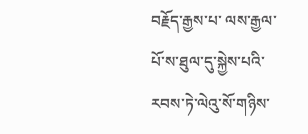བརྗོད་རྒྱས་པ་ ལས་རྒྱལ་པོ་ས་ཐུལ་དུ་སྐྱེས་པའི་རབས་ཏེ་ལེའུ་སོ་གཉིས་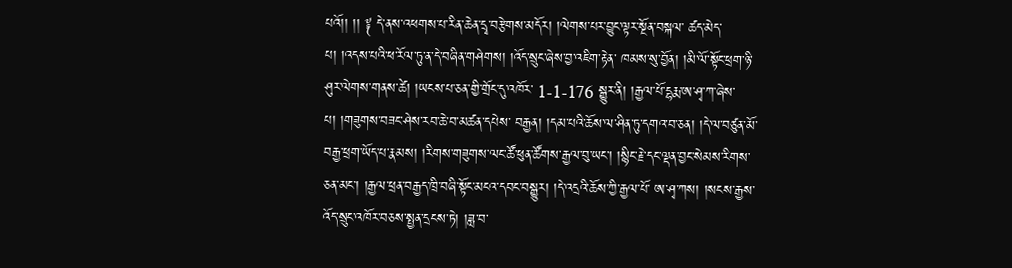པའོ།། །། ༈ དེ་ནས་འཕགས་པ་རིན་ཆེན་དྲྭ་བརྩེགས་མདོར། །ལེགས་པར་བྱུང་ལྟར་སྔོན་བསྐལ་ ཚད་མེད་པ། །འདས་པའི་ཕ་རོལ་ཏུ་ན་དེ་བཞིན་གཤེགས། །འོད་སྲུང་ཞེས་བྱ་འཇིག་རྟེན་ ཁམས་སུ་བྱོན། །མི་ལོ་སྟོང་ཕྲག་ཉི་ཤུར་ལེགས་གནས་ཚེ། །ཡངས་པ་ཅན་གྱི་གྲོང་དུ་འཁོར་ 1-1-176 སྒྱུར་ནི། །རྒྱལ་པོ་དྷརྨ་ཨ་ཤྭ་ཀ་ཞེས་པ། །གཟུགས་བཟང་ཤེས་རབ་ཆེ་བ་མཚན་དཔེས་ བརྒྱན། །དམ་པའི་ཆོས་ལ་ཤིན་ཏུ་དགའ་བ་ཅན། །དེ་ལ་བཙུན་མོ་བརྒྱ་ཕྲག་ཡོད་པ་རྣམས། །རིགས་གཟུགས་ལང་ཚོ་ཕུན་ཚོགས་རྒྱལ་བུ་ཡང་། །སྙིང་རྗེ་དང་ལྡན་བྱང་སེམས་རིགས་ ཅན་མང་། །རྒྱལ་ཕྲན་བརྒྱད་ཁྲི་བཞི་སྟོང་མངའ་དབང་བསྒྱུར། །དེ་འདྲའི་ཆོས་ཀྱི་རྒྱལ་པོ་ ཨ་ཤྭ་ཀས། །སངས་རྒྱས་འོད་སྲུང་འཁོར་བཅས་སྤྱན་དྲངས་ཏེ། །ཟླ་བ་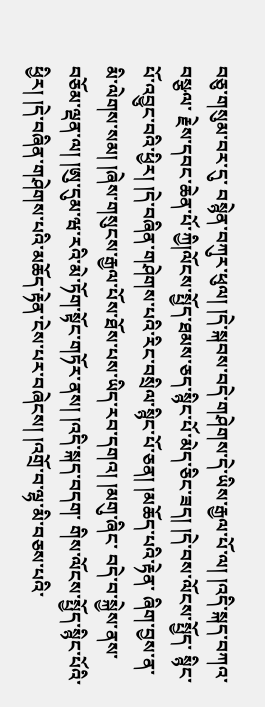བཅུ་གསུམ་བར་དུ་ བསྙེན་བཀུར་ཕུལ། །དེ་སྐབས་བདེ་གཤེགས་དེ་ཡིས་རྒྱལ་པོ་ལ། །འདི་སྐད་བཀའ་བསྩལ་ རྗེས་དབང་ཆེན་པོ་ཀྱི།ལོངས་སྤྱོད་ཐམས་ཅད་སྙིང་པོ་མེད་ཅིང་ཟད། །དེ་བས་ལོངས་སྤྱོད་ སྙིང་པོ་འབྱུང་བའི་ཕྱིར། །དེ་བཞིན་གཤེགས་པའི་རིང་བསྲིལ་སྙིང་པོ་ཅན། །མཆོད་པའི་རྟེན་ ཞིག་བྱས་ན་མི་ལེགས་སམ། །ཞེས་གསུངས་རྒྱལ་པོས་ཐོས་པས་ཡིད་རབ་དགའ། །མགུ་ཞིང་ བདེ་བ་སྐྱེས་ནས་བཅོམ་ལྡན་ལ། །ཨུ་དུམ་ཝ་རའི་མེ་ཏོག་སྟོང་གཏོར་ནས། །འདི་སྐད་བདག་ གིས་ལོངས་སྤྱོད་སྙིང་པོའི་ཕྱིར། །དེ་བཞིན་གཤེགས་པའི་མཆོད་རྟེན་ངེས་པར་བཞེངས། །འགྲོ་བ་ལྷ་མི་བཅས་པའི་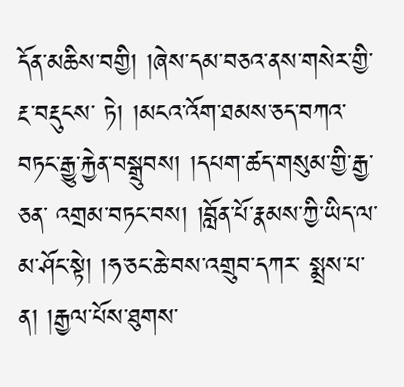དོན་མཆིས་བགྱི། །ཞེས་དམ་བཅའ་ནས་གསེར་གྱི་རྔ་བརྡུངས་ ཏེ། །མངའ་འོག་ཐམས་ཅད་བཀའ་བཏང་རྒྱུ་རྐྱེན་བསྒྲུབས། །དཔག་ཚད་གསུམ་གྱི་རྒྱ་ཅན་ འགྲམ་བཏང་བས། །བློན་པོ་རྣམས་ཀྱི་ཡིད་ལ་མ་ཤོང་སྟེ། །ཧ་ཅང་ཆེ་བས་འགྲུབ་དཀར་ སྨྲས་པ་ན། །རྒྱལ་པོས་ཐུགས་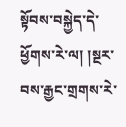སྟོབས་བསྐྱེད་དེ་ཕྱོགས་རེ་ལ། །སྔར་བས་རྒྱང་གྲགས་རེ་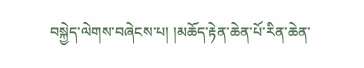བསྐྱེད་ལེགས་བཞེངས་པ། །མཆོད་རྟེན་ཆེན་པོ་རིན་ཆེན་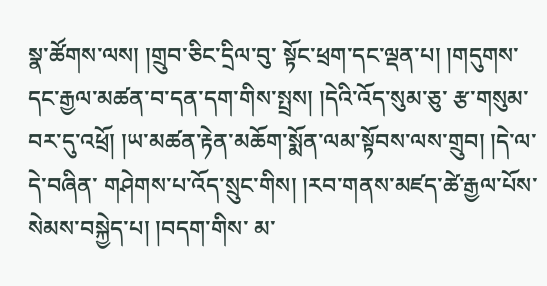སྣ་ཚོགས་ལས། །གྲུབ་ཅིང་དྲིལ་བུ་ སྟོང་ཕྲག་དང་ལྡན་པ། །གདུགས་དང་རྒྱལ་མཚན་བ་དན་དག་གིས་སྤྲས། །དེའི་འོད་སུམ་ཅུ་ རྩ་གསུམ་བར་དུ་འཕྲོ། །ཡ་མཚན་རྟེན་མཆོག་སྨོན་ལམ་སྟོབས་ལས་གྲུབ། །དེ་ལ་དེ་བཞིན་ གཤེགས་པ་འོད་སྲུང་གིས། །རབ་གནས་མཛད་ཚེ་རྒྱལ་པོས་སེམས་བསྐྱེད་པ། །བདག་གིས་ མ་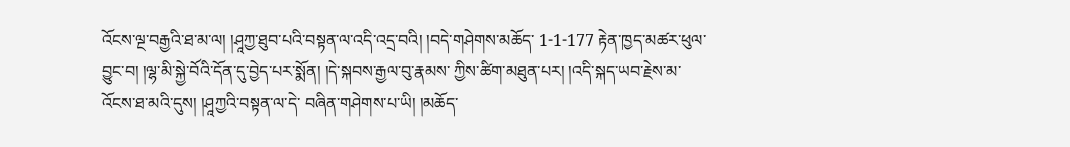འོངས་ལྔ་བརྒྱའི་ཐ་མ་ལ། །ཤཱཀྱ་ཐུབ་པའི་བསྟན་ལ་འདི་འདྲ་བའི། །བདེ་གཤེགས་མཆོད་ 1-1-177 རྟེན་ཁྱད་མཚར་ཕུལ་བྱུང་བ། །ལྷ་མི་སྐྱེ་བོའི་དོན་དུ་བྱེད་པར་སྨོན། །དེ་སྐབས་རྒྱལ་བུ་རྣམས་ ཀྱིས་ཚིག་མཐུན་པར། །འདི་སྐད་ཡབ་རྗེས་མ་འོངས་ཐ་མའི་དུས། །ཤཱཀྱའི་བསྟན་ལ་དེ་ བཞིན་གཤེགས་པ་ཡི། །མཆོད་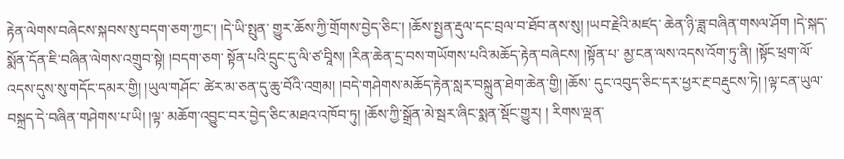རྟེན་ལེགས་བཞེངས་སྐབས་སུ་བདག་ཅག་ཀྱང་། །དེ་ཡི་སྤུན་ གྱུར་ཆོས་ཀྱི་གྲོགས་བྱེད་ཅིང་། །ཆོས་སྤྱན་རྡུལ་དང་བྲལ་བ་ཐོབ་ནས་སུ། །ཡབ་རྗེའི་མཛད་ ཆེན་ཉི་ཟླ་བཞིན་གསལ་ཤོག །དེ་སྐད་སྨོན་དོན་ཇི་བཞིན་ལེགས་འགྲུབ་སྟེ། །བདག་ཅག་ སྟོན་པའི་དྲུང་དུ་ལི་ཙ་བཱིས། །རིན་ཆེན་དྲ་བས་གཡོགས་པའི་མཆོད་རྟེན་བཞེངས། །སྟོན་པ་ མྱ་ངན་ལས་འདས་འོག་ཏུ་ནི། །སྟོང་ཕྲག་ལོ་འདས་དུས་སུ་གདོང་དམར་གྱི། །ཡུལ་གཤོང་ ཚེར་མ་ཅན་དུ་ཆུ་བོའི་འགྲམ། །བདེ་གཤེགས་མཆོད་རྟེན་སླར་བསྐྲུན་ཐེག་ཆེན་གྱི། །ཆོས་ དུང་འབུད་ཅིང་དར་ཕྱར་རྔ་བརྡུངས་ཏེ། །ལྟ་ངན་ཡུལ་བསྐྲད་དེ་བཞིན་གཤེགས་པ་ཡི། །ལྟ་ མཆོག་འབྱུང་བར་བྱེད་ཅིང་མཐའ་འཁོབ་ཏུ། །ཆོས་ཀྱི་སྒྲོན་མེ་སྦར་ཞིང་སྨན་སྡོང་གྱུར། ། རིགས་ལྡན་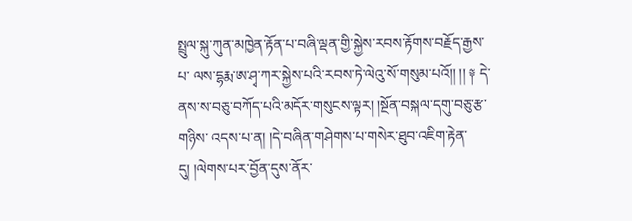སྤྲུལ་སྐུ་ཀུན་མཁྱེན་རྟོན་པ་བཞི་ལྡན་གྱི་སྐྱེས་རབས་རྟོགས་བརྗོད་རྒྱས་པ་ ལས་དྷརྨ་ཨ་ཤྭ་ཀར་སྐྱེས་པའི་རབས་ཏེ་ལེའུ་སོ་གསུམ་པའོ།། །། ༈ དེ་ནས་ས་བཅུ་བཀོད་པའི་མདོར་གསུངས་ལྟར། །སྔོན་བསྐལ་དགུ་བཅུ་རྩ་གཉིས་ འདས་པ་ན། །དེ་བཞིན་གཤེགས་པ་གསེར་ཐུབ་འཇིག་རྟེན་དུ། །ལེགས་པར་བྱོན་དུས་ནོར་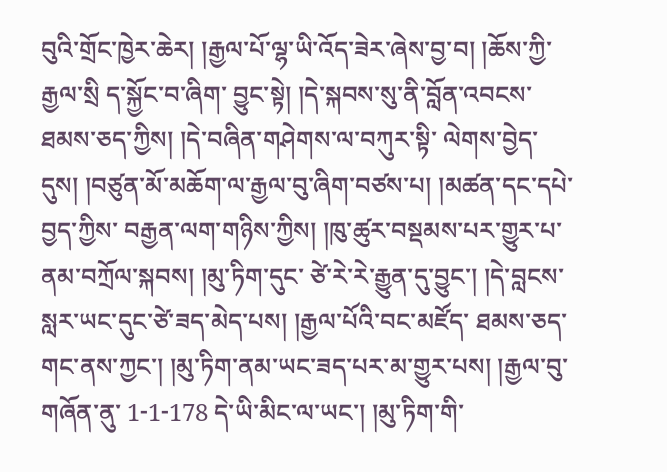བུའི་གྲོང་ཁྱེར་ཆེར། །རྒྱལ་པོ་ལྷ་ཡི་འོད་ཟེར་ཞེས་བྱ་བ། །ཆོས་ཀྱི་རྒྱལ་སྲི ད་སྐྱོང་བ་ཞིག་ བྱུང་སྟེ། །དེ་སྐབས་སུ་ནི་བློན་འབངས་ཐམས་ཅད་ཀྱིས། །དེ་བཞིན་གཤེགས་ལ་བཀུར་སྟི་ ལེགས་བྱེད་དུས། །བཙུན་མོ་མཆོག་ལ་རྒྱལ་བུ་ཞིག་བཙས་པ། །མཚན་དང་དཔེ་བྱད་ཀྱིས་ བརྒྱན་ལག་གཉིས་ཀྱིས། །ཁུ་ཚུར་བསྡམས་པར་གྱུར་པ་ནམ་བཀྲོལ་སྐབས། །མུ་ཏིག་དུང་ ཙེ་རེ་རེ་རྒྱུན་དུ་བྱུང་། །དེ་བླངས་སླར་ཡང་དུང་ཙེ་ཟད་མེད་པས། །རྒྱལ་པོའི་བང་མཛོད་ ཐམས་ཅད་གང་ནས་ཀྱང་། །མུ་ཏིག་ནམ་ཡང་ཟད་པར་མ་གྱུར་པས། །རྒྱལ་བུ་གཞོན་ནུ་ 1-1-178 དེ་ཡི་མིང་ལ་ཡང་། །མུ་ཏིག་གི་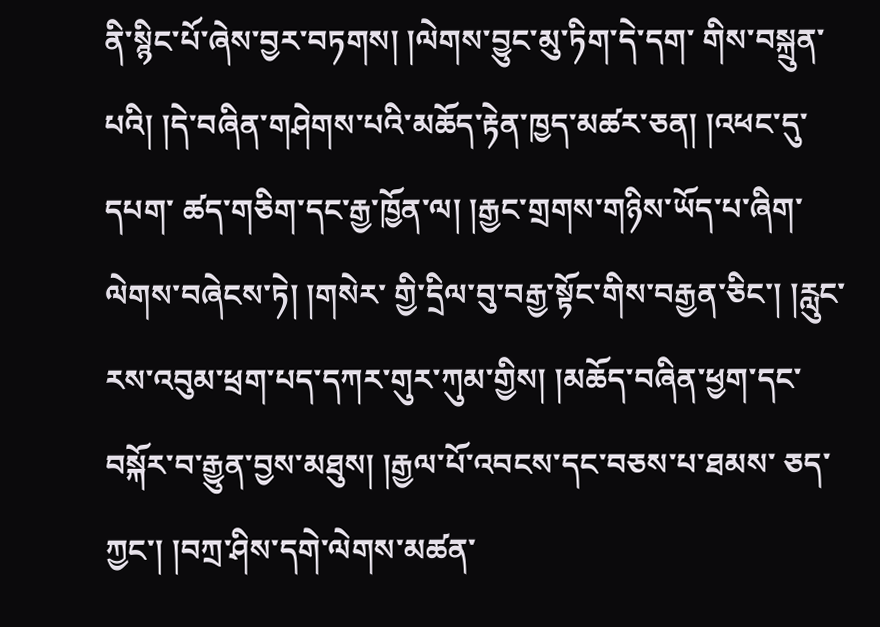ནི་སྙིང་པོ་ཞེས་བྱར་བཏགས། །ལེགས་བྱུང་མུ་ཏིག་དེ་དག་ གིས་བསྐྲུན་པའི། །དེ་བཞིན་གཤེགས་པའི་མཆོད་རྟེན་ཁྱད་མཚར་ཅན། །འཕང་དུ་དཔག་ ཚད་གཅིག་དང་རྒྱ་ཁྱོན་ལ། །རྒྱང་གྲགས་གཉིས་ཡོད་པ་ཞིག་ལེགས་བཞེངས་ཏེ། །གསེར་ གྱི་དྲིལ་བུ་བརྒྱ་སྟོང་གིས་བརྒྱན་ཅིང་། །རླུང་རས་འབུམ་ཕྲག་པད་དཀར་གུར་ཀུམ་གྱིས། །མཆོད་བཞིན་ཕྱག་དང་བསྐོར་བ་རྒྱུན་བྱས་མཐུས། །རྒྱལ་པོ་འབངས་དང་བཅས་པ་ཐམས་ ཅད་ཀྱང་། །བཀྲ་ཤིས་དགེ་ལེགས་མཚན་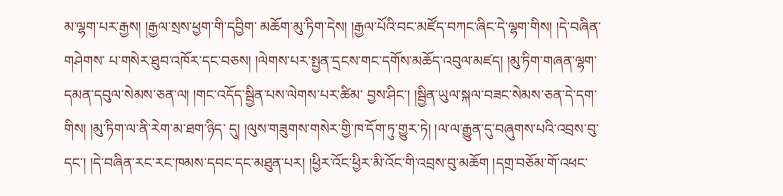མ་ལྷག་པར་རྒྱས། །རྒྱལ་སྲས་ཕྱག་གི་དབྱིག་ མཆོག་མུ་ཏིག་དེས། །རྒྱལ་པོའི་བང་མཛོད་བཀང་ཞིང་དེ་ལྷག་གིས། །དེ་བཞིན་གཤེགས་ པ་གསེར་ཐུབ་འཁོར་དང་བཅས། །ལེགས་པར་སྤྱན་དྲངས་གང་དགོས་མཆོད་འབུལ་མཛད། །མུ་ཏིག་གཞན་ལྷག་དམན་དབུལ་སེམས་ཅན་ལ། །གང་འདོད་སྦྱིན་པས་ལེགས་པར་ཚིམ་ བྱས་ཤིང་། །སྦྱིན་ཡུལ་སྐལ་བཟང་སེམས་ཅན་དེ་དག་གིས། །མུ་ཏིག་ལ་ནི་རེག་མ་ཐག་ཉིད་ དུ། །ལུས་གཟུགས་གསེར་གྱི་ཁ་དོག་ཏུ་གྱུར་ཏེ། །ལ་ལ་རྒྱུན་དུ་བཞུགས་པའི་འབྲས་བུ་དང་། །དེ་བཞིན་རང་རང་ཁམས་དབང་དང་མཐུན་པར། །ཕྱིར་འོང་ཕྱིར་མི་འོང་གི་འབྲས་བུ་མཆོག །དགྲ་བཅོམ་གོ་འཕང་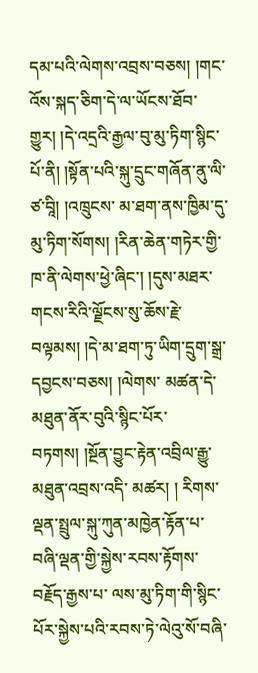དམ་པའི་ལེགས་འབྲས་བཅས། །གང་འོས་སྐད་ཅིག་དེ་ལ་ཡོངས་ཐོབ་ གྱུར། །དེ་འདྲའི་རྒྱལ་བུ་མུ་ཏིག་སྙིང་པོ་ནི། །སྟོན་པའི་སྐུ་དྲུང་གཞོན་ནུ་ལི་ཙ་བཱི། །འཁྲུངས་ མ་ཐག་ནས་ཁྱིམ་དུ་མུ་ཏིག་སོགས། །རིན་ཆེན་གཏེར་གྱི་ཁ་ནི་ལེགས་ཕྱེ་ཞིང་། །དུས་མཐར་ གངས་རིའི་ལྗོངས་སུ་ཆོས་རྗེ་བལྟམས། །དེ་མ་ཐག་ཏུ་ཡིག་དྲུག་སྒྲ་དབྱངས་བཅས། །ལེགས་ མཚན་དེ་མཐུན་ནོར་བུའི་སྙིང་པོར་བཏགས། །སྔོན་བྱུང་རྟེན་འབྲིལ་རྒྱུ་མཐུན་འབྲས་འདི་ མཚར། ། རིགས་ལྡན་སྤྲུལ་སྐུ་ཀུན་མཁྱེན་རྟོན་པ་བཞི་ལྡན་གྱི་སྐྱེས་རབས་རྟོགས་བརྗོད་རྒྱས་པ་ ལས་མུ་ཏིག་གི་སྙིང་པོར་སྐྱེས་པའི་རབས་ཏེ་ལེའུ་སོ་བཞི་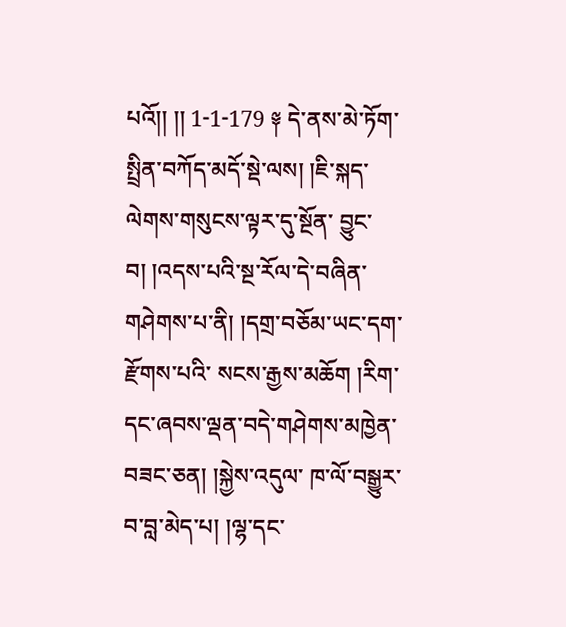པའོ།། །། 1-1-179 ༈ དེ་ནས་མེ་ཏོག་སྤྲིན་བཀོད་མདོ་སྡེ་ལས། །ཇི་སྐད་ལེགས་གསུངས་ལྟར་དུ་སྔོན་ བྱུང་བ། །འདས་པའི་སྔ་རོལ་དེ་བཞིན་གཤེགས་པ་ནི། །དགྲ་བཅོམ་ཡང་དག་རྫོགས་པའི་ སངས་རྒྱས་མཆོག །རིག་དང་ཞབས་ལྡན་བདེ་གཤེགས་མཁྱེན་བཟང་ཅན། །སྐྱེས་འདུལ་ ཁ་ལོ་བསྒྱུར་བ་བླ་མེད་པ། །ལྷ་དང་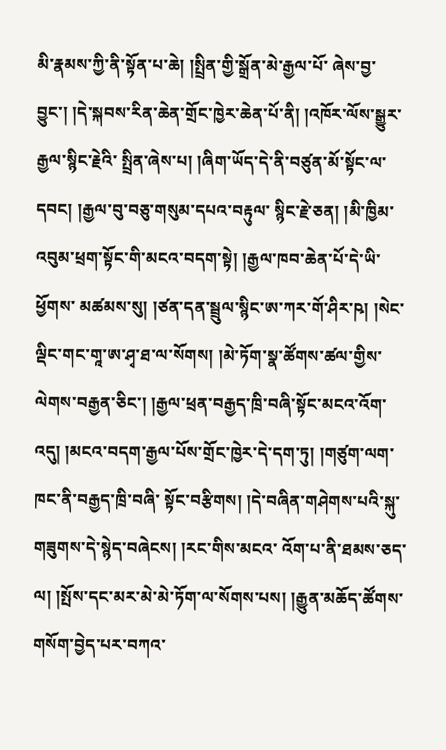མི་རྣམས་ཀྱི་ནི་སྟོན་པ་ཆེ། །སྤྲིན་གྱི་སྒྲོན་མེ་རྒྱལ་པོ་ ཞེས་བྱ་བྱུང་། །དེ་སྐབས་རིན་ཆེན་གྲོང་ཁྱེར་ཆེན་པོ་ནི། །འཁོར་ལོས་སྒྱུར་རྒྱལ་སྙིང་རྗེའི་ སྤྲིན་ཞེས་པ། །ཞིག་ཡོད་དེ་ནི་བཙུན་མོ་སྟོང་ལ་དབང། །རྒྱལ་བུ་བཅུ་གསུམ་དཔའ་བརྟུལ་ སྙིང་རྗེ་ཅན། །མི་ཁྱིམ་འབུམ་ཕྲག་སྟོང་གི་མངའ་བདག་སྟེ། །རྒྱལ་ཁབ་ཆེན་པོ་དེ་ཡི་ཕྱོགས་ མཚམས་སུ། །ཙན་དན་སྦྲུལ་སྙིང་ཨ་ཀར་གོ་ཤིར་ཥ། །སེང་ལྡིང་གང་གཱ་ཨ་ཤྭ་ཐ་ལ་སོགས། །མེ་ཏོག་སྣ་ཚོགས་ཚལ་གྱིས་ལེགས་བརྒྱན་ཅིང་། །རྒྱལ་ཕྲན་བརྒྱད་ཁྲི་བཞི་སྟོང་མངའ་འོག་ འདུ། །མངའ་བདག་རྒྱལ་པོས་གྲོང་ཁྱེར་དེ་དག་ཏུ། །གཙུག་ལག་ཁང་ནི་བརྒྱད་ཁྲི་བཞི་ སྟོང་བརྩིགས། །དེ་བཞིན་གཤེགས་པའི་སྐུ་གཟུགས་དེ་སྙེད་བཞེངས། །རང་གིས་མངའ་ འོག་པ་ནི་ཐམས་ཅད་ལ། །སྤོས་དང་མར་མེ་མེ་ཏོག་ལ་སོགས་པས། །རྒྱུན་མཆོད་ཚོགས་ གསོག་བྱེད་པར་བཀའ་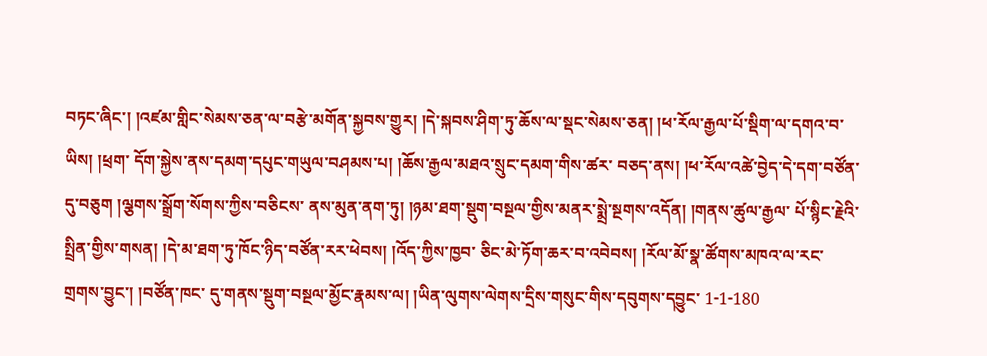བཏང་ཞིང་། །འཛམ་གླིང་སེམས་ཅན་ལ་བརྩེ་མགོན་སྐྱབས་གྱུར། །དེ་སྐབས་ཤིག་ཏུ་ཆོས་ལ་སྡང་སེམས་ཅན། །ཕ་རོལ་རྒྱལ་པོ་སྡིག་ལ་དགའ་བ་ཡིས། །ཕྲག་ དོག་སྐྱེས་ནས་དམག་དཔུང་གཡུལ་བཤམས་པ། །ཆོས་རྒྱལ་མཐའ་སྲུང་དམག་གིས་ཚར་ བཅད་ནས། །ཕ་རོལ་འཚེ་བྱེད་དེ་དག་བཙོན་དུ་བཅུག །ལྕགས་སྒྲོག་སོགས་ཀྱིས་བཅིངས་ ནས་མུན་ནག་ཏུ། །ཉམ་ཐག་སྡུག་བསྔལ་གྱིས་མནར་སྨྲེ་སྔགས་འདོན། །གནས་ཚུལ་རྒྱལ་ པོ་སྙིང་རྗེའི་སྤྲིན་གྱིས་གསན། །དེ་མ་ཐག་ཏུ་ཁོང་ཉིད་བཙོན་རར་ཕེབས། །འོད་ཀྱིས་ཁྱབ་ ཅིང་མེ་ཏོག་ཆར་བ་འབེབས། །རོལ་མོ་སྣ་ཚོགས་མཁའ་ལ་རང་གྲགས་བྱུང་། །བཙོན་ཁང་ དུ་གནས་སྡུག་བསྔལ་མྱོང་རྣམས་ལ། །ཡིན་ལུགས་ལེགས་དྲིས་གསུང་གིས་དབུགས་དབྱུང་ 1-1-180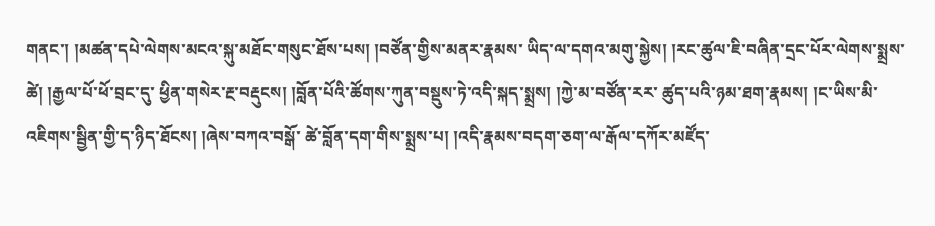གནང་། །མཚན་དཔེ་ལེགས་མངའ་སྐུ་མཐོང་གསུང་ཐོས་པས། །བཙོན་གྱིས་མནར་རྣམས་ ཡིད་ལ་དགའ་མགུ་སྐྱེས། །རང་ཚུལ་ཇི་བཞིན་དྲང་པོར་ལེགས་སྨྲས་ཚེ། །རྒྱལ་པོ་ཕོ་བྲང་དུ་ ཕྱིན་གསེར་རྔ་བརྡུངས། །བློན་པོའི་ཚོགས་ཀུན་བསྡུས་ཏེ་འདི་སྐད་སྨྲས། །ཀྱེ་མ་བཙོན་རར་ ཚུད་པའི་ཉམ་ཐག་རྣམས། །ང་ཡིས་མི་འཇིགས་སྦྱིན་གྱི་ད་ཉིད་ཐོངས། །ཞེས་བཀའ་བསྒོ་ ཚེ་བློན་དག་གིས་སྨྲས་པ། །འདི་རྣམས་བདག་ཅག་ལ་རྒོལ་དཀོར་མཛོད་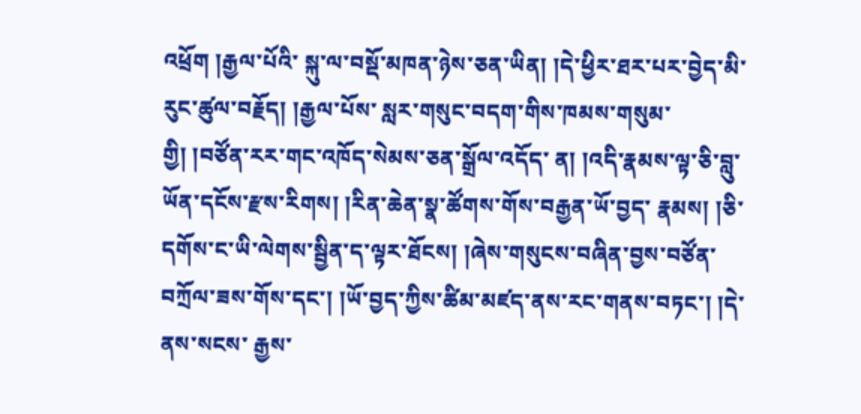འཕྲོག །རྒྱལ་པོའི་ སྐུ་ལ་བསྡོ་མཁན་ཉེས་ཅན་ཡིན། །དེ་ཕྱིར་ཐར་པར་བྱེད་མི་རུང་ཚུལ་བརྗོད། །རྒྱལ་པོས་ སླར་གསུང་བདག་གིས་ཁམས་གསུམ་གྱི། །བཙོན་རར་གང་འཁོད་སེམས་ཅན་སྒྲོལ་འདོད་ ན། །འདི་རྣམས་ལྟ་ཅི་བླུ་ཡོན་དངོས་རྫས་རིགས། །རིན་ཆེན་སྣ་ཚོགས་གོས་བརྒྱན་ཡོ་བྱད་ རྣམས། །ཅི་དགོས་ང་ཡི་ལེགས་སྦྱིན་ད་ལྟར་ཐོངས། །ཞེས་གསུངས་བཞིན་བྱས་བཙོན་ བཀྲོལ་ཟས་གོས་དང་། །ཡོ་བྱད་ཀྱིས་ཚིམ་མཛད་ནས་རང་གནས་བཏང་། །དེ་ནས་སངས་ རྒྱས་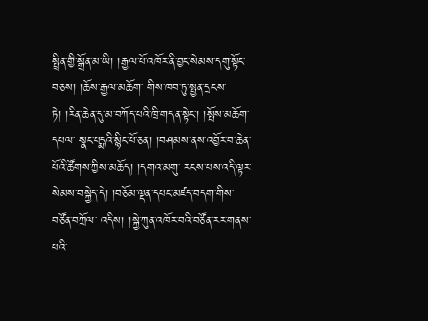སྤྲིན་གྱི་སྒྲོན་མ་ཡི། །རྒྱལ་པོ་འཁོར་ནི་བྱང་སེམས་དགུ་སྟོང་བཅས། །ཆོས་རྒྱལ་མཆོག་ གིས་ཁབ་ཏུ་སྤྱན་དྲངས་ཏེ། །རིན་ཆེན་དུ་མ་བཀོད་པའི་ཁྲི་གདན་སྟེང་། །སྤོས་མཆོག་དཔལ་ སྣང་པདྨའི་སྙིང་པོ་ཅན། །བཤམས་ནས་འབྱོར་བ་ཆེན་པོའི་ཚོགས་ཀྱིས་མཆོད། །དགའ་མགུ་ རངས་པས་འདི་ལྟར་སེམས་བསྐྱེད་དེ། །བཅོམ་ལྡན་དཔང་མཛད་བདག་གིས་བཙོན་བཀྲོལ་ འདིས། །སྐྱེ་ཀུན་འཁོར་བའི་བཙོན་རར་གནས་པའི་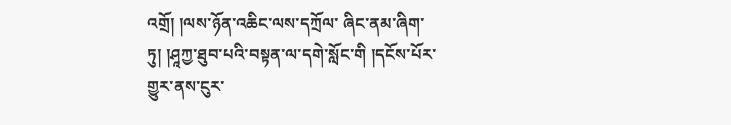འགྲོ། །ལས་ཉོན་འཆིང་ལས་དཀྲོལ་ ཞིང་ནམ་ཞིག་ཏུ། །ཤཱཀྱ་ཐུབ་པའི་བསྟན་ལ་དགེ་སློང་གི །དངོས་པོར་གྱུར་ནས་ངུར་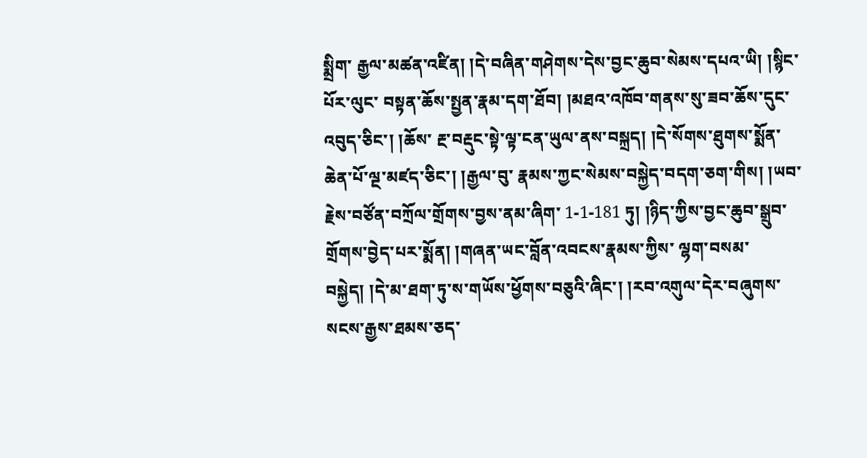སྨྲིག་ རྒྱལ་མཚན་འཛིན། །དེ་བཞིན་གཤེགས་དེས་བྱང་ཆུབ་སེམས་དཔའ་ཡི། །སྙིང་པོར་ལུང་ བསྟན་ཆོས་སྤྱན་རྣམ་དག་ཐོབ། །མཐའ་འཁོབ་གནས་སུ་ཟབ་ཆོས་དུང་འབུད་ཅིང་། །ཆོས་ རྔ་བརྡུང་སྟེ་ལྟ་ངན་ཡུལ་ནས་བསྐྲད། །དེ་སོགས་ཐུགས་སྨོན་ཆེན་པོ་ལྔ་མཛད་ཅིང་། །རྒྱལ་བུ་ རྣམས་ཀྱང་སེམས་བསྐྱེད་བདག་ཅག་གིས། །ཡབ་རྗེས་བཙོན་བཀྲོལ་གྲོགས་བྱས་ནམ་ཞིག་ 1-1-181 ཏུ། །ཉིད་ཀྱིས་བྱང་ཆུབ་སྒྲུབ་གྲོགས་བྱེད་པར་སྨོན། །གཞན་ཡང་བློན་འབངས་རྣམས་ཀྱིས་ ལྷག་བསམ་བསྐྱེད། །དེ་མ་ཐག་ཏུ་ས་གཡོས་ཕྱོགས་བཅུའི་ཞིང་། །རབ་འགུལ་དེར་བཞུགས་ སངས་རྒྱས་ཐམས་ཅད་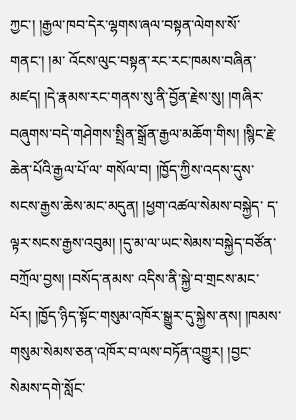ཀྱང་། །རྒྱལ་ཁབ་དེར་ལྷགས་ཞལ་བསྟན་ལེགས་སོ་གནང་། །མ་ འོངས་ལུང་བསྟན་རང་རང་ཁམས་བཞིན་མཛད། །དེ་རྣམས་རང་གནས་སུ་ནི་བྱོན་རྗེས་སུ། །གཞིར་བཞུགས་བདེ་གཤེགས་སྤྲིན་སྒྲོན་རྒྱལ་མཆོག་གིས། །སྙིང་རྗེ་ཆེན་པོའི་རྒྱལ་པོ་ལ་ གསོལ་བ། །ཁྱོད་ཀྱིས་འདས་དུས་སངས་རྒྱས་ཆེས་མང་མདུན། །ཕྱག་འཚལ་སེམས་བསྐྱེད་ ད་ལྟར་སངས་རྒྱས་འབུམ། །དུ་མ་ལ་ཡང་སེམས་བསྐྱེད་བཙོན་བཀྲོལ་བྱས། །བསོད་ནམས་ འདིས་ནི་སྐྱེ་བ་གྲངས་མང་པོར། །ཁྱོད་ཉིད་སྟོང་གསུམ་འཁོར་སྒྱུར་དུ་སྐྱེས་ནས། །ཁམས་ གསུམ་སེམས་ཅན་འཁོར་བ་ལས་བཏོན་འགྱུར། །བྱང་སེམས་དགེ་སློང་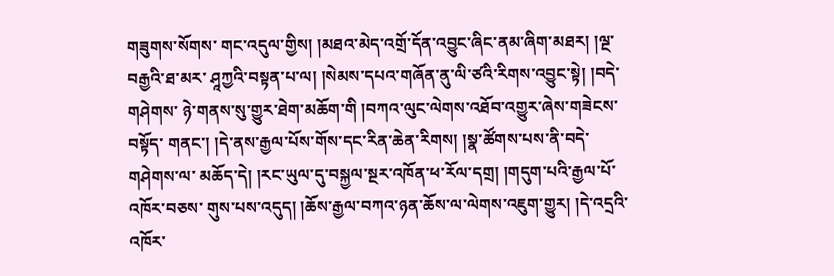གཟུགས་སོགས་ གང་འདུལ་གྱིས། །མཐའ་མེད་འགྲོ་དོན་འབྱུང་ཞིང་ནམ་ཞིག་མཐར། །ལྔ་བརྒྱའི་ཐ་མར་ ཤཱཀྱའི་བསྟན་པ་ལ། །སེམས་དཔའ་གཞོན་ནུ་ལི་ཙའི་རིགས་འབྱུང་སྟེ། །བདེ་གཤེགས་ ཉེ་གནས་སུ་གྱུར་ཐེག་མཆོག་གི །བཀའ་ལུང་ལེགས་འཐོབ་འགྱུར་ཞེས་གཟེངས་བསྟོད་ གནང་། །དེ་ནས་རྒྱལ་པོས་གོས་དང་རིན་ཆེན་རིགས། །སྣ་ཚོགས་པས་ནི་བདེ་གཤེགས་ལ་ མཆོད་དེ། །རང་ཡུལ་དུ་བསྐྱལ་སྔར་འཁོན་ཕ་རོལ་དགྲ། །གདུག་པའི་རྒྱལ་པོ་འཁོར་བཅས་ གུས་པས་འདུད། །ཆོས་རྒྱལ་བཀའ་ཉན་ཆོས་ལ་ལེགས་འཇུག་གྱུར། །དེ་འདྲའི་འཁོར་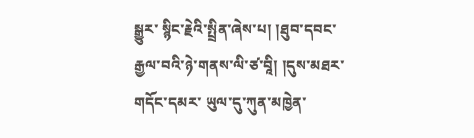སྒྱུར་ སྙིང་རྗེའི་སྤྲིན་ཞེས་པ། །ཐུབ་དབང་རྒྱལ་བའི་ཉེ་གནས་ལི་ཙ་བཱི། །དུས་མཐར་གདོང་དམར་ ཡུལ་དུ་ཀུན་མཁྱེན་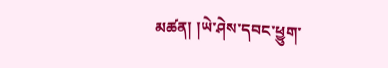མཚན། །ཡེ་ཤེས་དབང་ཕྱུག་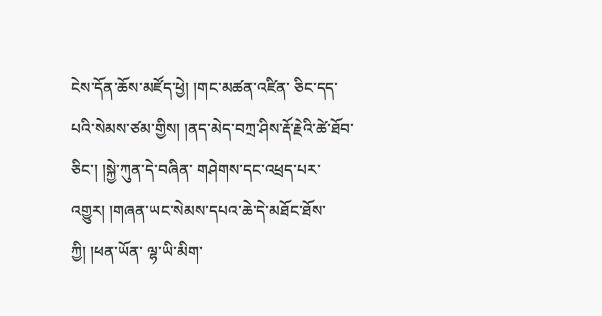ངེས་དོན་ཆོས་མཛོད་ཕྱེ། །གང་མཚན་འཛིན་ ཅིང་དད་པའི་སེམས་ཙམ་གྱིས། །ནད་མེད་བཀྲ་ཤིས་རྡོ་རྗེའི་ཚེ་ཐོབ་ཅིང་། །སྐྱེ་ཀུན་དེ་བཞིན་ གཤེགས་དང་འཕྲད་པར་འགྱུར། །གཞན་ཡང་སེམས་དཔའ་ཆེ་དེ་མཐོང་ཐོས་ཀྱི། །ཕན་ཡོན་ ལྷ་ཡི་མིག་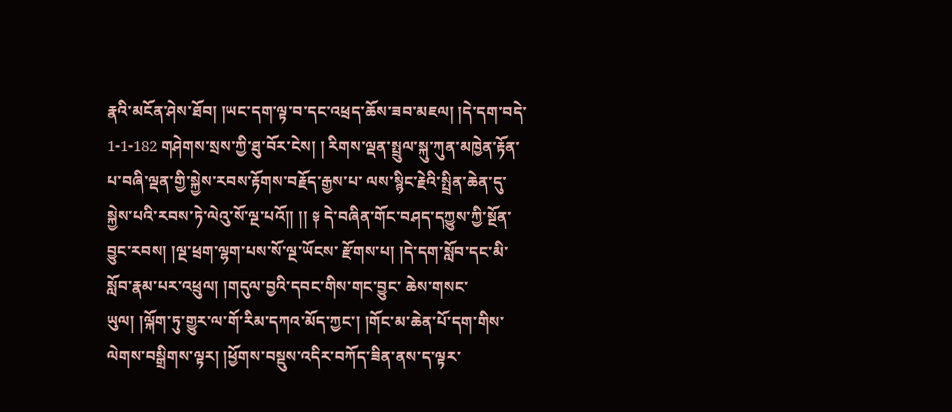རྣའི་མངོན་ཤེས་ཐོབ། །ཡང་དག་ལྟ་བ་དང་འཕྲད་ཆོས་ཟབ་མཇལ། །དེ་དག་བདེ་ 1-1-182 གཤེགས་སྲས་ཀྱི་ཐུ་བོར་ངེས། ། རིགས་ལྡན་སྤྲུལ་སྐུ་ཀུན་མཁྱེན་རྟོན་པ་བཞི་ལྡན་གྱི་སྐྱེས་རབས་རྟོགས་བརྗོད་རྒྱས་པ་ ལས་སྙིང་རྗེའི་སྤྲིན་ཆེན་དུ་སྐྱེས་པའི་རབས་ཏེ་ལེའུ་སོ་ལྔ་པའོ།། །། ༈ དེ་བཞིན་གོང་བཤད་དཀྱུས་ཀྱི་སྔོན་བྱུང་རབས། །ལྔ་ཕྲག་ལྷག་པས་སོ་ལྔ་ཡོངས་ རྫོགས་པ། །དེ་དག་སློབ་དང་མི་སློབ་རྣམ་པར་འཕྲུལ། །གདུལ་བྱའི་དབང་གིས་གང་བྱུང་ ཆེས་གསང་ཡུལ། །ལྐོག་ཏུ་གྱུར་ལ་གོ་རིམ་དཀའ་མོད་ཀྱང་། །གོང་མ་ཆེན་པོ་དག་གིས་ ལེགས་བསྒྲིགས་ལྟར། །ཕྱོགས་བསྡུས་འདིར་བཀོད་ཟིན་ནས་ད་ལྟར་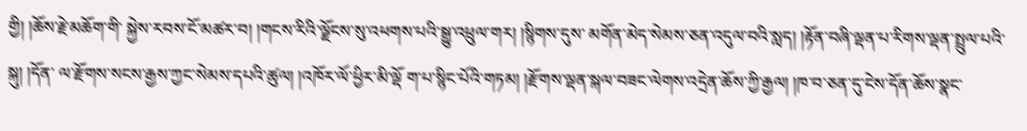གྱི། །ཆོས་རྗེ་མཆོག་གི་ སྐྱེས་རབས་ངོ་མཚར་བ། །གངས་རིའི་ལྗོངས་སུ་འཕགས་པའི་སྒྱུ་འཕྲུལ་གར། །སྙིགས་དུས་ མགོན་མེད་སེམས་ཅན་འདུལ་བའི་སླད། །རྟོན་བཞི་ལྡན་པ་རིགས་ལྡན་སྤྲུལ་པའི་སྐུ། །དོན་ ལ་རྫོགས་སངས་རྒྱས་ཀྱང་སེམས་དཔའི་ཚུལ། །འཁོར་ལོ་ཕྱིར་མི་ལྡོ ག་པ་སྙིང་པོའི་གཏམ། །རྫོགས་ལྡན་སྐལ་བཟང་ལེགས་འདྲེན་ཆོས་ཀྱི་རྒྱལ། །ཁ་བ་ཅན་དུ་ངེས་དོན་ཆོས་སྣང་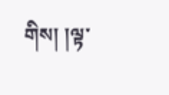གིས། །ལྟ་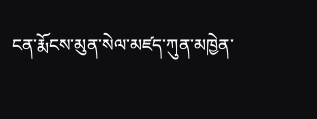ངན་རྨོངས་མུན་སེལ་མཛད་ཀུན་མཁྱེན་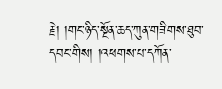རྗེ། །གང་ཉིད་སྔོན་ཆད་ཀུན་གཟིགས་ཐུབ་ དབང་གིས། །འཕགས་པ་དཀོན་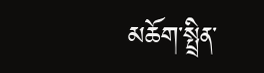མཆོག་སྤྲིན་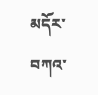མདོར་བཀའ་